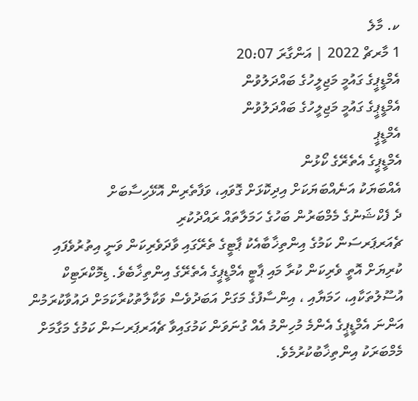ކ. މާލެ
1 މާރޗް 2022 | އަންގާރަ 20:07
އެމްޑީޕީގެ ގައުމީ މަޖިލީހުގެ ބައްދަލުވުން
އެމްޑީޕީގެ ގައުމީ މަޖިލީހުގެ ބައްދަލުވުން
އެމްޑީޕީ
އެމްޑީޕީގެ އެތެރޭގެ ކޯޅުން
އެއްބަޔަކު އަނެއްބަޔަކަށް އިދިކޮޅަށް ގޮވައި، ވަފާތެރިން އޮޅޭހިސާބަށް
ދެ ފެކްޝަނުގެ މެމްބަރުން ބަހުގެ ހަމަލާތައް ރައްދުކުރި
ޗެއަރޕަރސަން ކަމުގެ އިންތިޚާބާއެކު ޕާޓީގެ ތެރޭގައި ވާދަވެރިކަން ވަނީ އިތުރުވެފައި
ކުރިޔަށް އޮތީ ވެރިކަން ކުރާ މައި ޕާޓީ އެމްޑީޕީގެ އެތެރޭގެ އިންތިޚާބެވެ. ޑިމޮކްރަޓިކް އުސޫލުތަކާއި، ހަމަޔާއި ، އިންސާފުގެ މަގަށް އަބަދުވެސް ވަކާލާތުކުރާކަމަށް ދައުވާކުރަމުން އަންނަ އެމްޑީޕީގެ އެންމެ މުހިންމު އެއް ގުނަވަން ކަމުގައިވާ ޗެއަރޕަރސަން ކަމުގެ މަގާމަށް މެމްބަރަކު އިންތިޚާބުކުރުމެވެ.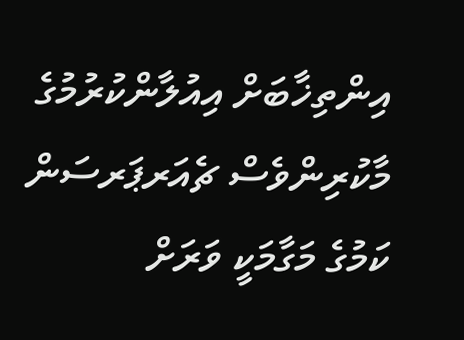އިންތިޚާބަށް އިއުލާންކުރުމުގެ މާކުރިންވެސް ޗެއަރޕަރސަން ކަމުގެ މަގާމަކީ ވަރަށް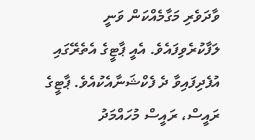ވާދަވެރި މަގާމެއްކަން ވަނީ ލަފާކުރެވިފައެވެ. އެއީ ޕާޓީގެ އެތެރޭގައި އުފެދިފައިވާ ދެ ފެކްޝަނާއެކުއެވެ. ޕާޓީގެ ރައީސް، ރައީސް މުހައްމަދު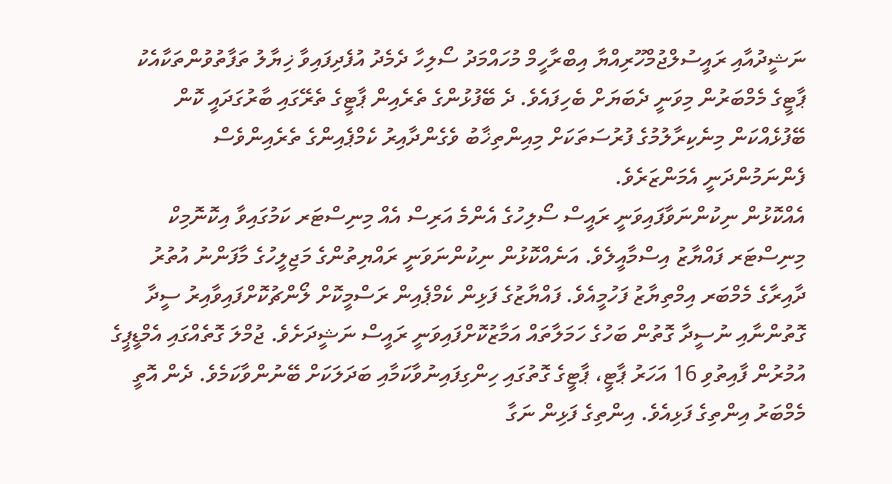ނަޝީދުއާއި ރައީސުލްޖުމްހޫރިއްޔާ އިބްރާހީމް މުހައްމަދު ސޯލިހާ ދެމެދު އުފެދިފައިވާ ޚިޔާލު ތަފާތުވުންތަކާއެކު ޕާޓީގެ މެމްބަރުން މިވަނީ ދެބަޔަށް ބެހިފައެވެ. ދެ ބޭފުޅުންގެ ތެރެއިން ޕާޓީގެ ތެރޭގައި ބާރުގަދައީ ކޮން ބޭފުޅެއްކަން މިނެކިރާލުމުގެ ފުރުސަތަކަށް މިއިންތިޚާބު ވެގެންދާއިރު ކެމްޕެއިންގެ ތެރެއިންވެސް ފެންނަމުންދަނީ އެމަންޒަރެވެ.
އެއްކޮޅުން ނިކުންނަވާފައިވަނީ ރައީސް ސޯލިހުގެ އެންމެ އަރިސް އެއް މިނިސްޓަރ ކަމުގައިވާ އިކޮނޮމިކް މިނިސްޓަރ ފައްޔާޒު އިސްމާއީލެވެ. އަނެއްކޮޅުން ނިކުންނަވަނީ ރައްޔިތުންގެ މަޖިލީހުގެ މާފަންނު އުތުރު ދާއިރާގެ މެމްބަރ އިމްތިޔާޒު ފަހުމީއެވެ. ފައްޔާޒުގެ ފަޅިން ކެމްޕެއިން ރަސްމީކޮށް ލޯންޗުކޮށްފައިވާއިރު ސީދާ ގޮތުންނާއި ނުސީދާ ގޮތުން ބަހުގެ ހަމަލާތައް އަމާޒުކޮށްފައިވަނީ ރައީސް ނަޝީދަށެވެ. ޖުމްލަ ގޮތެއްގައި އެމްޑީޕީގެ އުމުރުން ފާއިތުވި 16 އަހަރު ޕާޓީ، ޕާޓީގެ ގޮތުގައި ހިންގިފައިނުވާކަމާއި ބަދަލަކަށް ބޭނުންވާކަމެވެ. ދެން އޮތީ މެމްބަރު އިންތިގެ ފަޅިއެވެ. އިންތިގެ ފަޅިން ނަގާ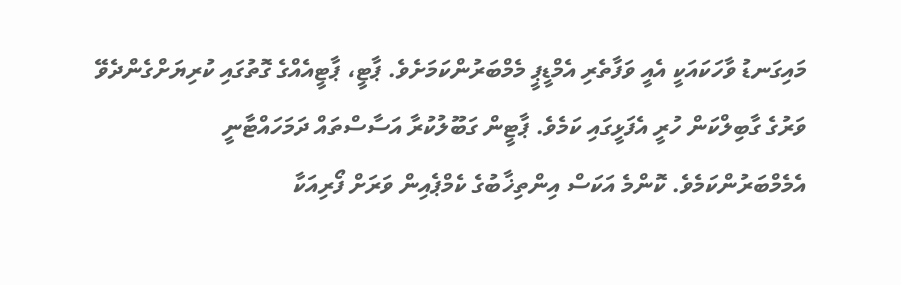މައިގަނޑު ވާހަކައަކީ އެއީ ވަފާތެރި އެމްޑީޕީ މެމްބަރުންކަމަށެވެ. ޕާޓީ، ޕާޓީއެއްގެ ގޮތުގައި ކުރިޔަށްގެންދެވޭ ވަރުގެ ގާބިލްކަން ހުރީ އެފަޅީގައި ކަމެވެ. ޕާޓީން ގަބޫލުކުރާ އަސާސްތައް ދަމަހައްޓާނީ އެމެމްބަރުންކަމެވެ. ކޮންމެ އަކަސް އިންތިޚާބުގެ ކެމްޕެއިން ވަރަށް ފޯރިއަކާ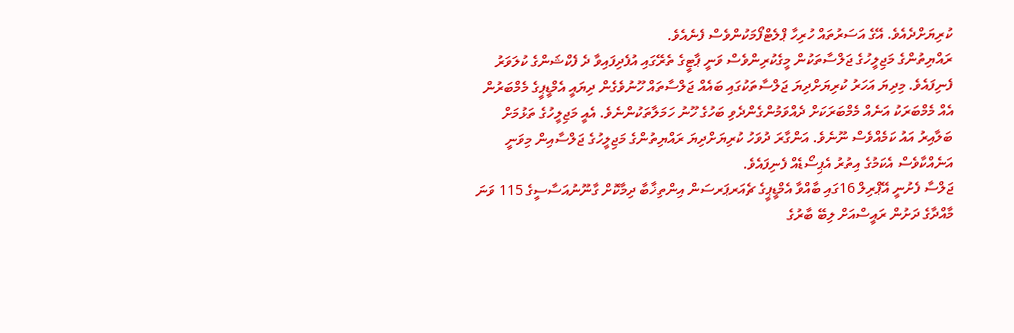ކުރިޔަށްދެއެވެ. އޭގެ އަސަރުތައް ހުރިހާ ޕްލެޓްފޯމަކުންވެސް ފެނެއެވެ.
ރައްޔިތުންގެ މަޖިލީހުގެ ޖަލްސާތަކުން މީގެކުރިންވެސް ވަނީ ޕާޓީގެ ތެރޭގައި އުފެދިފައިވާ ދެ ފެކްޝަންގެ ކުލަވަރު ފެނިފައެވެ. މިދިޔަ އަހަރު ކުރިޔަށްދިޔަ ޖަލްސާތަކުގައި ބައެއް ޖަލްސާތައް ހޫނުވެގެން ދިޔައީ އެމްޑީޕީގެ މެމްބަރުން އެއް މެމްބަރަކު އަނެއް މެމްބަރަކަށް ދެއްވަމުންގެންދެވި ބަހުގެ ހޫނު ހަމަލާތަކުންނެވެ. އެއީ މަޖިލީހުގެ ތަޅުމަށް ބަލާއިރު އައު ކަމެއްވެސް ނޫނެވެ. އަންގާރަ ދުވަހު ކުރިޔަށްދިޔަ ރައްޔިތުންގެ މަޖިލީހުގެ ޖަލްސާއިން މިވަނީ އަނެއްކާވެސް އެކަމުގެ އިތުރު އެޕިސޯޑެއް ފެނިފައެވެ.
ޖަލްސާ ފެށުނީ އޭޕްރިލް 16ގައި ބާއްވާ އެމްޑީޕީގެ ޗެއަރޕަރސަން އިންތިޚާބާ ދިމާކޮށް ގާނޫނުއަސާސީގެ 115 ވަނަ މާއްދާގެ ދަށުން ރައީސްއަށް ލިބޭ ބާރުގެ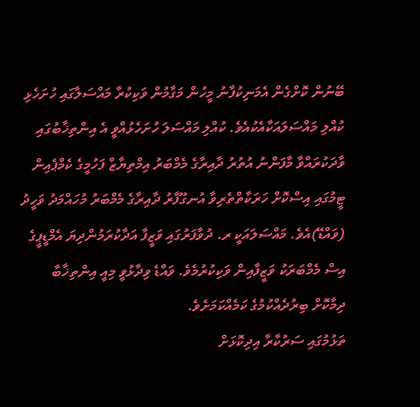ބޭނުން ކޮށްގެން އެމަނިކުފާނު މީހުން މަގާމުން ވަކިކުރާ މައްސަލާގައި ހުށަހެޅި ކުއްލި މައްސަލައަކާއެކުއެވެ. ކުއްލި މައްސަލަ ހުށަހެޅުއްވީ އެ އިންތިޚާބުގައި ވާދަކުރައްވާ މާފަންނު އުތުރު ދާއިރާގެ މެމްބަރު އިމްތިޔާޒް ފަހުމީގެ ކެމްޕެއިން ޓީމުގައި އިސްކޮށް ހަރަކާތްތެރިވާ އުނގޫފާރު ދާއިރާގެ މެމްބަރު މުހައްމަދު ވަހީދު (ވައްޑޭ)އެވެ. މައްސަލައަކީ ރ. ދުވާފަރުގައި ވަޒީފާ އަދާކުރަމުންދިޔަ އެމްޑީޕީގެ އިސް މެމްބަރަކު ވަޒީފާއިން ވަކިކުރުމެވެ. ވައްޑެ ވިދާޅުވީ މިއީ އިންތިޚާބާ ދިމާކޮށް ބިރުދެއްކުމުގެ ކަމެއްކަމަށެވެ.
ތަޅުމުގައި ސަރުކާރާ އިދިކޮޅަށް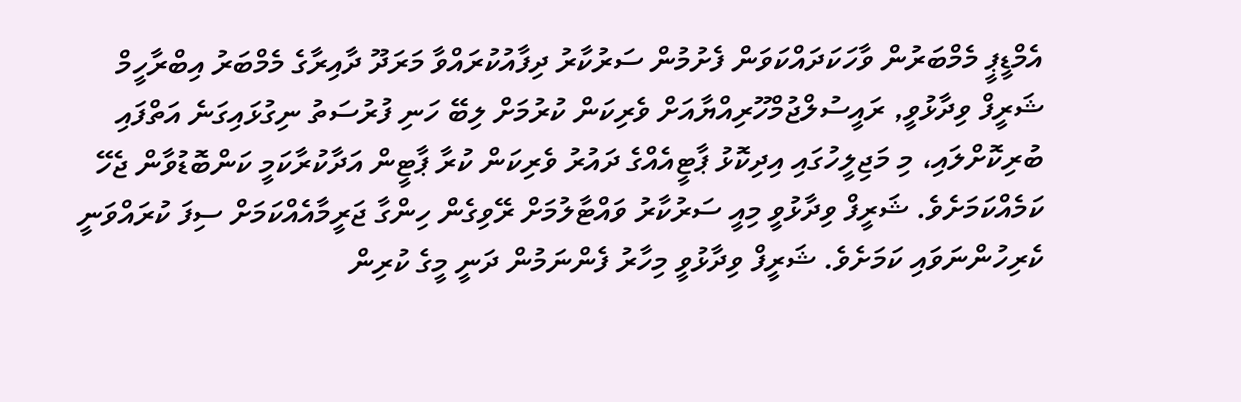އެމްޑީޕީ މެމްބަރުން ވާހަކަދައްކަވަން ފެށުމުން ސަރުކާރު ދިފާއުކުރައްވާ މަރަދޫ ދާއިރާގެ މެމްބަރު އިބްރާހީމް ޝަރީފް ވިދާޅުވީ, ރައީސުލްޖުމްހޫރިއްޔާއަށް ވެރިކަން ކުރުމަށް ލިބޭ ހަނި ފުރުސަތު ނިގުޅައިގަނެ އަތްފައި ބުރިކޮށްލައި، މި މަޖިލީހުގައި އިދިކޮޅު ޕާޓީއެއްގެ ދައުރު ވެރިކަން ކުރާ ޕާޓީން އަދާކުރާކަމީ ކަންބޮޑުވާން ޖެހޭ ކަމެއްކަމަށެވެ. ޝަރީފް ވިދާޅުވީ މިއީ ސަރުކާރު ވައްޓާލުމަށް ރޭވިގެން ހިންގާ ޖަރީމާއެއްކަމަށް ސިފަ ކުރައްވަނީ ކެރިހުންނަވައި ކަމަށެވެ. ޝަރީފް ވިދާޅުވީ މިހާރު ފެންނަމުން ދަނީ މީގެ ކުރިން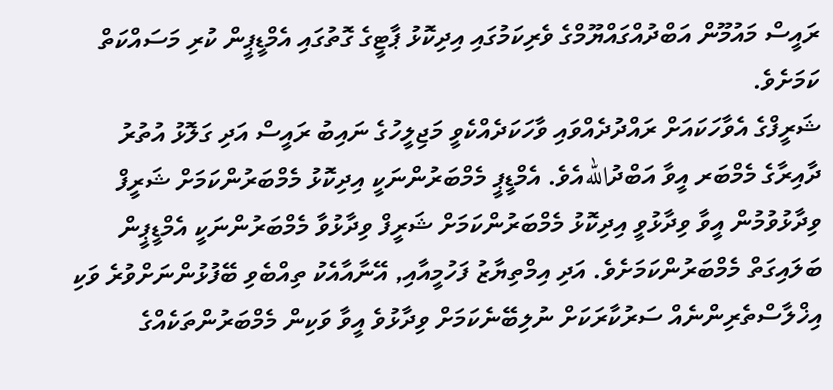ރައީސް މައުމޫން އަބްދުއްގައްޔޫމްގެ ވެރިކަމުގައި އިދިކޮޅު ޕާޓީގެ ގޮތުގައި އެމްޑީޕީން ކުރި މަސައްކަތް ކަމަށެވެ.
ޝަރީފްގެ އެވާހަކައަށް ރައްދުދެއްވައި ވާހަކަދެއްކެވީ މަޖިލީހުގެ ނައިބު ރައީސް އަދި ގަލޮޅު އުތުރު ދާއިރާގެ މެމްބަރ އީވާ އަބްދުاللهއެވެ. އެމްޑީޕީ މެމްބަރުންނަކީ އިދިކޮޅު މެމްބަރުންކަމަށް ޝަރީފް ވިދާޅުވުމުން އީވާ ވިދާޅުވީ އިދިކޮޅު މެމްބަރުންކަމަށް ޝަރީފް ވިދާޅުވާ މެމްބަރުންނަކީ އެމްޑީޕީން ބަލައިގަތް މެމްބަރުންކަމަށެވެ. އަދި އިމްތިޔާޒު ފަހުމީއާއި, އޭނާއާއެކު ތިއްބެވި ބޭފުޅުންނަށްވުރެ ވަކި އިޚްލާސްތެރިންނެއް ސަރުކާރަކަށް ނުލިބޭނެކަމަށް ވިދާޅުވެ އީވާ ވަކިން މެމްބަރުންތަކެއްގެ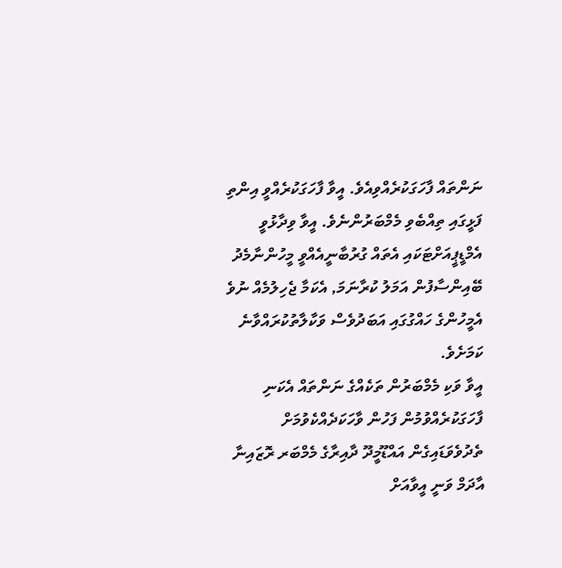ނަންތައް ފާހަގަކުރެއްވިއެވެ. އީވާ ފާހަގަކުރެއްވީ އިންތި ފަޅީގައި ތިއްބެވި މެމްބަރުންނެވެ. އީވާ ވިދާޅުވީ އެމްޑީޕީއަށްޓަކައި އެތައް ގުރުބާނީއެއްވީ މީހުންނާމެދު ބޭއިންސާފުން އަމަލު ކުރާނަމަ, އެކަމާ ޖެހިލުމެއް ނުވެ އެމީހުންގެ ހައްގުގައި އަބަދުވެސް ވަކާލާތުކުރައްވާނެ ކަމަށެވެ.
އީވާ ވަކި މެމްބަރުން ތަކެއްގެ ނަންތައް އެކަނި ފާހަގަކުރެއްވުމުން ފަހުން ވާހަކަދެއްކެވުމަށް ތެދުވެވަޑައިގެން އައްޑޫމީދޫ ދާއިރާގެ މެމްބަރ ރޮޒައިނާ އާދަމް ވަނީ އީވާއަށް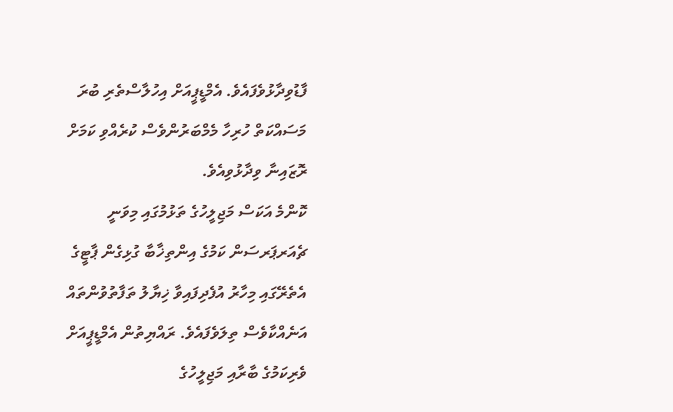ފާޑުވިދާޅުވެފައެވެ. އެމްޑީޕީއަށް އިހުލާސްތެރި ބުރަ މަސައްކަތް ހުރިހާ މެމްބަރުންވެސް ކުރެއްވި ކަމަށް ރޮޒައިނާ ވިދާޅުވިއެވެ.
ކޮންމެ އަކަސް މަޖިލީހުގެ ތަޅުމުގައި މިވަނީ ޗެއަރޕަރސަން ކަމުގެ އިންތިޚާބާ ގުޅިގެން ޕާޓީގެ އެތެރޭގައި މިހާރު އުފެދިފައިވާ ޚިޔާލު ތަފާތުވުންތައް އަނެއްކާވެސް ތިލަވެފައެވެ. ރައްޔިތުން އެމްޑީޕީއަށް ވެރިކަމުގެ ބާރާއި މަޖިލީހުގެ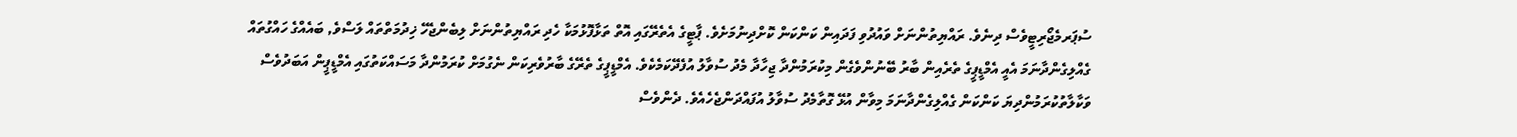ސުޕަރމެޖޯރިޓީވެސް ދިނެވެ. ރައްޔިތުންނަށް ވައުދުވި ފަދައިން ކަންކަން ކޮށްދިނުމަށެވެ. ޕާޓީގެ އެތެރޭގައި އޮތް ތަޅާފޮޅުމަކާ ހެދި ރައްޔިތުންނަށް ލިބެންޖެހޭ ޚިދުމަތްތައް ލަސްވެ, ބައެއްގެ ހައްގުތައް ގެއްލިގެންދާނަމަ އެއީ އެމްޑީޕީގެ ތެރެއިން ބާރު ބޭނުންވެގެން މިކުރަމުންދާ ޖިހާދާ މެދު ސުވާލު އުފެދޭކަމެކެވެ. އެމްޑީޕީގެ ތެރޭގެ ބާރުވެރިކަން ނެގުމަށް ކުރަމުންދާ މަސައްކަތުގައި އެމްޑީޕީން އަބަދުވެސް ވަކާލާތުކުރަމުންދިޔަ ކަންކަން ގެއްލިގެންދާނަމަ މިވާން އުޅޭ ގޮތާމެދު ސުވާލު އުފައްދަންޖެހެއެވެ. ދެންވެސް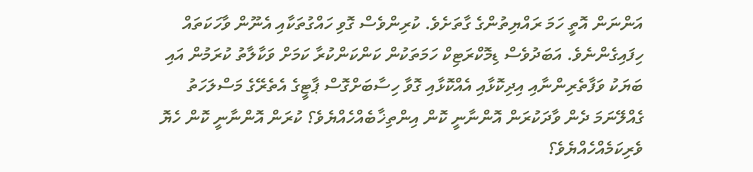އަންނަން އޮތީ ހަމަ ރައްޔިތުންގެ ގާތަށެވެ. ކުރިންވެސް ގޮވި ހައްގުތަކާއި އެނޫން ވާހަކަތައް ހިފައިގެންނެވެ. އަބަދުވެސް ޑިމޮކްރަޓިކް ހަމަތަކުން ކަންކަންކުރާ ކަމަށް ވަކާލާތު ކުރަމުން އައި ބަޔަކު ވަފާތެރިންނާއި އިދިކޮޅާއި އެއްކޮޅާއި ގޮވާ ހިސާބަށްގޮސް ޕާޓީގެ އެތެރޭގެ މަސްލަހަތު ގެއްލޭނަމަ ދެން ވާދަކުރަން އޮންނާނީ ކޮން އިންތިޚާބެއްހެއްޔެވެ؟ ކުރަން އޮންނާނީ ކޮން ހެޔޮ ވެރިކަމެއްހެއްޔެވެ؟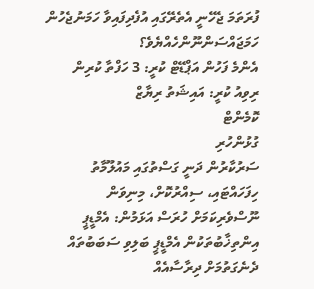ފުރަތަމަ ޖެހޭނީ އެތެރޭގައި އުފެދިފައިވާ ހަމަނުޖެހުން ހަމަޖައްސަންނޫންހެއްޔެވެ؟
އެންމެ ފަހުން އަޕްޑޭޓް ކުރީ: 3 ހަފްތާ ކުރިން
ރިވިއު ކުރީ: އައިޝަތު ރިޔާޒް
ކޮމެންޓް
ގުޅުންހުރި
ސަރުކާރުން ދަނީ ގަސްތުގައި މައުލޫމާތު ހިފަހައްޓައި، ސިއްރުކޮށް، މިނިވަން ނޫސްވެރިކަމަށް ހުރަސް އަޅަމުން: އެމްޑީޕީ
އިންތިޚާބުތަކުން އެމްޑީޕީ ބަލިވި ސަބަބުތައް ދެނެގަތުމަށް ދިރާސާއެއް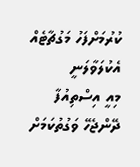ކުރުމަށްފަހު މަގުޗާޓެއް އެކުލަވާލަނީ
މިއީ އިސްތިއުފާ ދޭންޖެހޭ ވަގުތުކަމަށް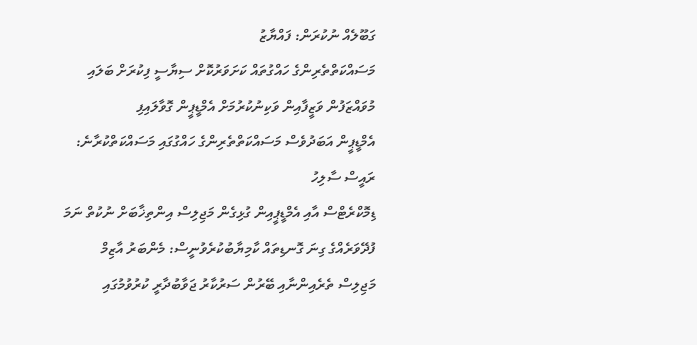ގަބޫލެއް ނުކުރަން: ފައްޔާޒު
މަސައްކަތްތެރިންގެ ހައްގުތައް ކަށަވަރުކޮށް ސިޔާސީ ފިކުރަށް ބަލައި މުވައްޒަފުން ވަޒީފާއިން ވަކިނުކުރުމަށް އެމްޑީޕީން ގޮވާލައިފި
އެމްޑީޕީން އަބަދުވެސް މަސައްކަތްތެރިންގެ ހައްގުގައި މަސައްކަތްކުރާނެ: ރައީސް ސާލިހު
ޑިމޮކްރެޓްސް އާއި އެމްޑީޕީއިން ގުޅިގެން މަޖިލިސް އިންތިޚާބަށް ނުކުތް ނަމަ ފުދޭވަރެއްގެ ގިނަ ގޮނޑިތައް ކާމިޔާބުކުރެވުނީސް: މެންބަރު އާޒިމް
މަޖިލިސް ތެރެއިންނާއި ބޭރުން ސަރުކާރު ޖަވާބުދާރީ ކުރުވުމުގައި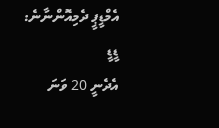އެމްޑީޕީ ދެމިއޮންނާނެ: ޑީޑީ
އެދެނީ 20 ވަނަ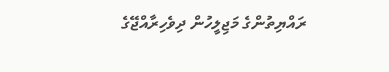ރައްޔިތުންގެ މަޖިލީހުން ދިވެހިރާއްޖޭގެ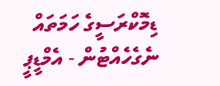ޑިމޮކްރަސީގެ ހަމަތައް ނެގެހެއްޓުން - އެމްޑީޕީ